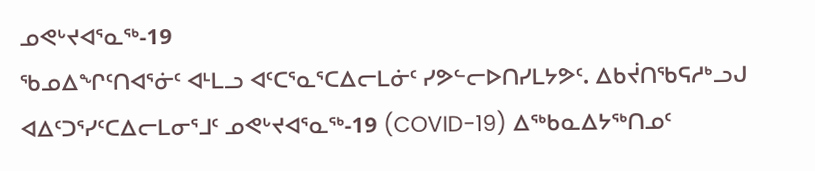ᓄᕙᒡᔪᐊᕐᓇᖅ-19
ᖃᓄᐃᖏᑦᑎᐊᕐᓃᑦ ᐊᒻᒪᓗ ᐊᑦᑕᕐᓇᕐᑕᐃᓕᒪᓃᑦ ᓯᕗᓪᓕᐅᑎᓯᒪᔭᕗᑦ. ᐃᑲᔫᑎᖃᕋᓱᒃᓗᒍ ᐊᐃᑦᑐᕐᓯᑦᑕᐃᓕᒪᓂᕐᒧᑦ ᓄᕙᒡᔪᐊᕐᓇᖅ-19 (COVID-19) ᐃᖅᑲᓇᐃᔭᖅᑎᓄᑦ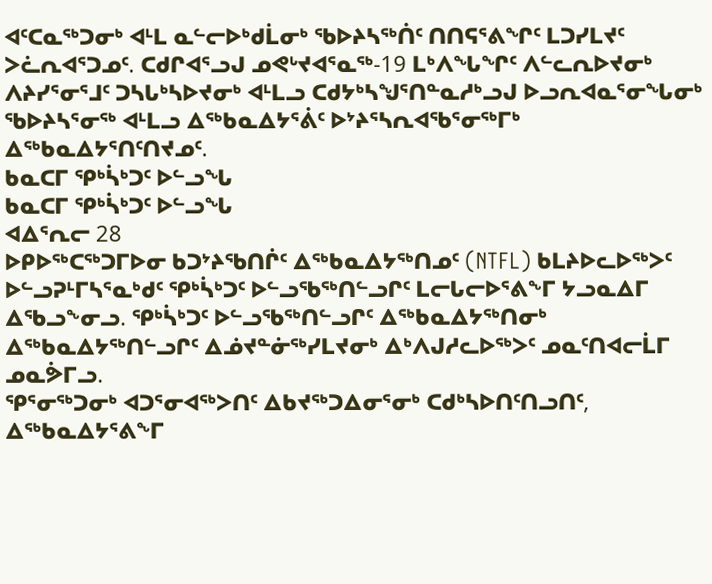ᐊᑦᑕᓇᖅᑐᓂᒃ ᐊᒻᒪ ᓇᓪᓕᐅᒃᑯᒫᓂᒃ ᖃᐅᔨᓴᖅᑏᑦ ᑎᑎᕋᕐᕕᖏᑦ ᒪᑐᓯᒪᔪᑦ ᐳᓛᕆᐊᕐᑐᓄᑦ. ᑕᑯᒋᐊᕐᓗᒍ ᓄᕙᒡᔪᐊᕐᓇᖅ-19 ᒪᒃᐱᖓᖏᑦ ᐱᓪᓚᕆᐅᔪᓂᒃ ᐱᔨᓯᕐᓂᕐᒧᑦ ᑐᓴᒐᒃᓴᐅᔪᓂᒃ ᐊᒻᒪᓗ ᑕᑯᔭᒃᓴᖑᕐᑎᓐᓇᓱᒃᓗᒍ ᐅᓗᕆᐊᓇᕐᓂᖓᓂᒃ ᖃᐅᔨᓴᕐᓂᖅ ᐊᒻᒪᓗ ᐃᖅᑲᓇᐃᔭᕐᕖᑦ ᐅᔾᔨᕐᓴᕆᐊᖃᕐᓂᖅᒥᒃ ᐃᖅᑲᓇᐃᔭᕐᑎᑦᑎᔪᓄᑦ.
ᑲᓇᑕᒥ ᕿᒃᓵᒃᑐᑦ ᐅᓪᓗᖓ
ᑲᓇᑕᒥ ᕿᒃᓵᒃᑐᑦ ᐅᓪᓗᖓ
ᐊᐃᕐᕆᓕ 28
ᐅᑭᐅᖅᑕᖅᑐᒥᐅᓂ ᑲᑐᔾᔨᖃᑎᒌᑦ ᐃᖅᑲᓇᐃᔭᖅᑎᓄᑦ (NTFL) ᑲᒪᔨᐅᓚᐅᖅᐳᑦ ᐅᓪᓗᕈᒻᒥᓴᕐᓇᒃᑯᑦ ᕿᒃᓵᒃᑐᑦ ᐅᓪᓗᖃᖅᑎᓪᓗᒋᑦ ᒪᓕᒐᓕᐅᕐᕕᖕᒥ ᔭᓗᓇᐃᒥ ᐃᖃᓗᖕᓂᓗ. ᕿᒃᓵᒃᑐᑦ ᐅᓪᓗᖃᖅᑎᓪᓗᒋᑦ ᐃᖅᑲᓇᐃᔭᖅᑎᓂᒃ ᐃᖅᑲᓇᐃᔭᖅᑎᓪᓗᒋᑦ ᐃᓅᔪᓐᓃᖅᓯᒪᔪᓂᒃ ᐃᒃᐱᒍᓱᓚᐅᖅᐳᑦ ᓄᓇᑦᑎᐊᓕᒫᒥ ᓄᓇᕘᒥᓗ.
ᕿᕐᓂᖅᑐᓂᒃ ᐊᑐᕐᓂᐊᖅᐳᑎᑦ ᐃᑲᔪᖅᑐᐃᓂᕐᓂᒃ ᑕᑯᒃᓴᐅᑎᑦᑎᓗᑎᑦ, ᐃᖅᑲᓇᐃᔭᕐᕕᖕᒥ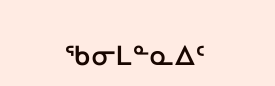ᖃᓂᒪᓐᓇᐃᑦ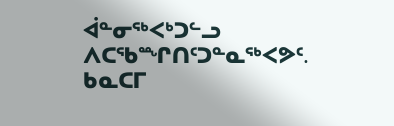ᐋᓐᓂᖅᐸᒃᑐᓪᓗ ᐱᑕᖃᙱᑎᑦᑐᓐᓇᖅᐸᕗᑦ.
ᑲᓇᑕᒥ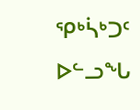ᕿᒃᓵᒃᑐᑦ ᐅᓪᓗᖓ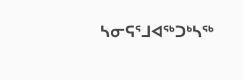ᓴᓂᕋᕐᒧᐊᖅᑐᒃᓴᖅ